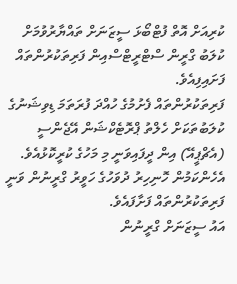ކުރިއަށް އޮތް ފުޓްބޯޅަ ސީޒަނަށް ތައްޔާރުވުމަށް ކުލަބު ގްރީން ސްޓްރީޓްސްއިން ފަރިތަކުރުންތައް ފަށައިފިއެވެ.
ފަރިތަކުރުންތައް ފެށުމުގެ ހުއްދަ ފުރަތަމަ ޑިވިޝަނުގެ ކުލަބުތަކަށް ހެލްތު ޕްރޮޓެކްޝަން އޭޖެންސީ (އެޗްޕީއޭ) އިން ދީފައިވަނީ މި މަހުގެ ކުރީކޮޅުއެވެ. އެހެންކަމުން ހޮނިހިރު ދުވަހުގެ ހަވީރު ގްރީނުން ވަނީ ފަރިތަކުރުންތައް ފަށާފައެވެ.
އައު ސީޒަނަށް ގްރީނުން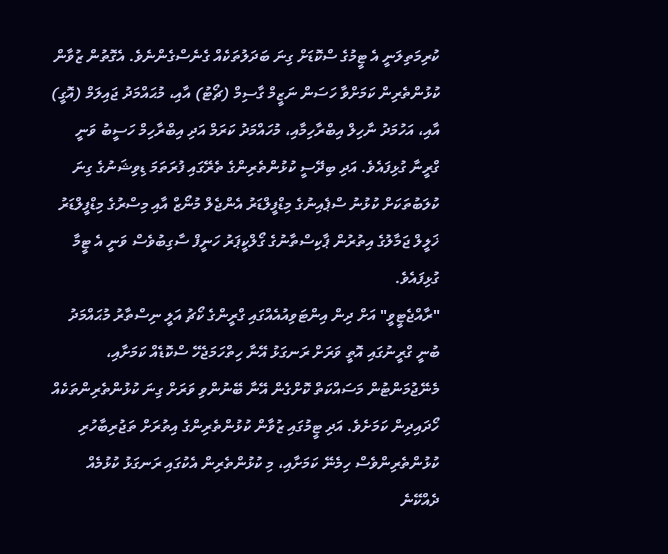ކުރިމަތިލަނީ އެ ޓީމުގެ ސްކޮޑަށް ގިނަ ބަދަލުތަކެއް ގެނެސްގެންނެވެ. އެގޮތުން ޒުވާން ކުޅުންތެރިން ކަމަށްވާ ހަސަން ނަޒީމް ގާސިމް (ޗޯޓު) އާއި، މުޙައްމަދު ޖައިލަމް (އޮގީ) އާއި، އަހުމަދު ނާހިލް އިބްރާހިމާއި، މުހައްމަދު ކަރަމް އަދި އިބްރާހިމް ހަސީބު ވަނީ ގްރީނާ ގުޅިފައެވެ. އަދި ބިދޭސީ ކުޅުންތެރިންގެ ތެރޭގައި ފުރަތަމަ ޑިވިޝަނުގެ ގިނަ ކުލަބުތަކަށް ކުޅުނު ސްޕެއިނުގެ މިޑްފީލްޑަރު އެންޖެލް މުނޯޒް އާއި މިސްރުގެ މިޑްފީލްޑަރު ޚަލީލް ޖަމާލުގެ އިތުރުން ޕާކިސްތާނުގެ ގޯލްކީޕަރު ހަނީފް ސާގިބުވެސް ވަނީ އެ ޓީމާ ގުޅިފައެވެ.
"ރާއްޖެޓީވީ" އަށް ދިން އިންޓަވިއުއެއްގައި ގްރީންގެ ކޯޗު އަލީ ނިސްތާރު މުޙައްމަދު ބުނީ ގްރީނުގައި އޮތީ ވަރަށް ރަނގަޅު އޭނާ ހިތްހަމަޖެހޭ ސްކޮޑެއް ކަމަށާއި، މެނޭޖުމަންޓުން މަސައްކަތް ކޮށްގެން އޭނާ ބޭނުންވި ވަރަށް ގިނަ ކުޅުންތެރިންތަކެއް ހޯދައިދިން ކަމަށެވެ. އަދި ޓީމުގައި ޒުވާން ކުޅުންތެރިންގެ އިތުރަށް ތަޖުރިބާހުރި ކުޅުންތެރިންވެސް ހިމެނޭ ކަމަށާއި، މި ކުޅުންތެރިން އެކުގައި ރަނގަޅު ކުޅުމެއް ދެއްކޭނެ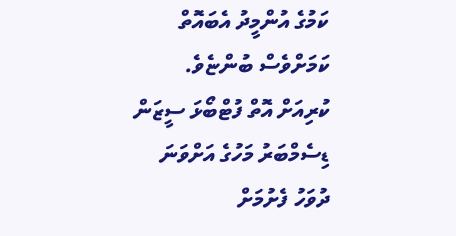ކަމުގެ އުންމީދު އެބައޮތް ކަމަށްވެސް ބުންޏެވެ.
ކުރިއަށް އޮތް ފުޓްބޯޅަ ސީޒަން ޑިސެމްބަރު މަހުގެ އަށްވަނަ ދުވަހު ފެށުމަށް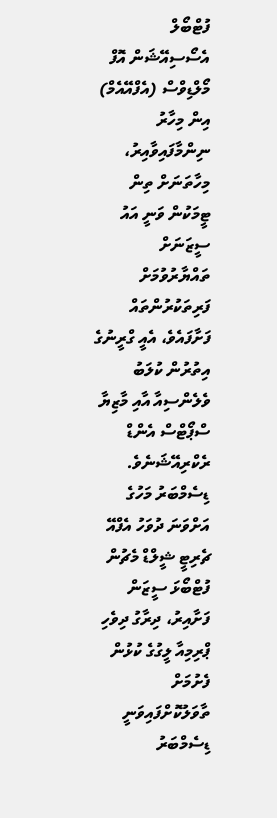ފުޓްބޯލް އެސޯސިއޭޝަން އޮފް މޯލްޑިވްސް (އެފްއޭއެމް) އިން މިހާރު ނިންމާފައިވާއިރު، މިހާތަނަށް ތިން ޓީމަކުން ވަނީ އައު ސީޒަނަށް ތައްޔާރުވުމަށް ފަރިތަކުރުންތައް ފަށާފައެވެ، އެއީ ގްރީނުގެ އިތުރުން ކުލަބު ވެލެންސިއާ އާއި މާޒިޔާ ސްޕޯޓްސް އެންޑް ރެކްރިއޭޝަނެވެ.
ޑިސެމްބަރު މަހުގެ އަށްވަނަ ދުވަހު އެފްއޭ ޗެރިޓީ ޝީލްޑް މެޗުން ފުޓްބޯޅަ ސީޒަން ފަށާއިރު، ދިރާގު ދިވެހި ޕްރިމިއާ ލީގުގެ ކުޅުން ފެށުމަށް ތާވަލުކޮށްފައިވަނީ ޑިސެމްބަރު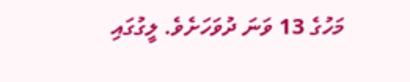މަހުގެ 13 ވަނަ ދުވަހަށެވެ. ލީގުގައި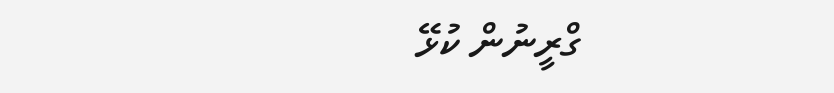ގްރީނުން ކުޅޭ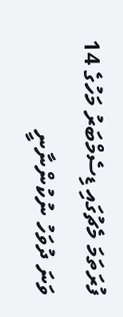ފުރަތަމަ މެޗުގައި ޑިސެމްބަރު މަހުގެ 14 ވަނަ ދުވަހު ނުކުންނާނީ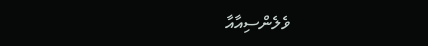ވެލެންސިއާއާ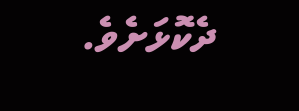ދެކޮޅަށެވެ.